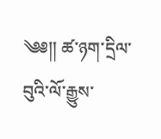༄༅།། ཚ་ཉག་དྲིལ་བུའི་ལོ་རྒྱུས་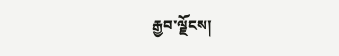རྒྱབ་ལྗོངས།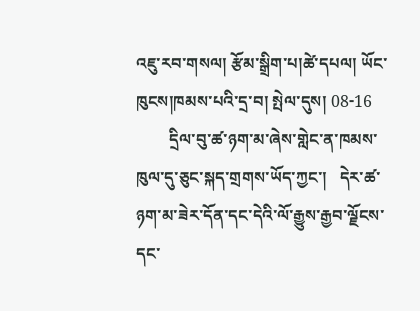འཇུ་རབ་གསལ། རྩོམ་སྒྲིག་པ།ཚེ་དཔལ། ཡོང་ཁུངས།ཁམས་པའི་དྲ་བ། སྤེལ་དུས། 08-16
        དྲིལ་བུ་ཚ་ཉག་མ་ཞེས་གླེང་ན་ཁམས་ཁུལ་དུ་ཅུང་སྐད་གྲགས་ཡོད་ཀྱང་།   དེར་ཚ་ཉག་མ་ཟེར་དོན་དང་དེའི་ལོ་རྒྱུས་རྒྱབ་ལྗོངས་དང་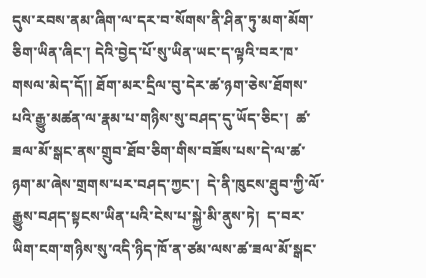དུས་རབས་ནམ་ཞིག་ལ་དར་བ་སོགས་ནི་ཤིན་ཏུ་མག་མོག་ཅིག་ཡིན་ཞིང་། དེའི་བྱེད་པོ་སུ་ཡིན་ཡང་ད་ལྟའི་བར་ཁ་གསལ་མེད་དོ།། ཐོག་མར་དྲིལ་བུ་དེར་ཚ་ཉག་ཅེས་ཐོགས་པའི་རྒྱུ་མཚན་ལ་རྣམ་པ་གཉིས་སུ་བཤད་དུ་ཡོད་ཅིང་།  ཚ་ཟལ་མོ་སྒང་ནས་གྲུབ་ཐོབ་ཅིག་གིས་བཟོས་པས་དེ་ལ་ཚ་ཉག་མ་ཞེས་གྲགས་པར་བཤད་ཀྱང་།  དེ་ནི་ཁུངས་ཐུབ་ཀྱི་ལོ་རྒྱུས་བཤད་སྟངས་ཡིན་པའི་ངེས་པ་སྐྱེ་མི་ནུས་ཏེ།  ད་བར་ཡིག་ངག་གཉིས་སུ་འདི་ཉིད་ཁོ་ན་ཙམ་ལས་ཚ་ཟལ་མོ་སྒང་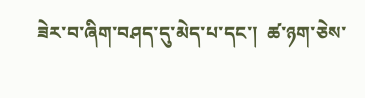ཟེར་བ་ཞིག་བཤད་དུ་མེད་པ་དང་།  ཚ་ཉག་ཅེས་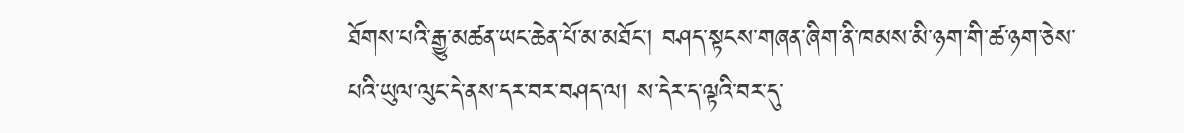ཐོགས་པའི་རྒྱུ་མཚན་ཡང་ཆེན་པོ་མ་མཐོང་། བཤད་སྟངས་གཞན་ཞིག་ནི་ཁམས་མི་ཉག་གི་ཚ་ཉག་ཅེས་པའི་ཡུལ་ལུང་དེ་ནས་དར་བར་བཤད་ལ། ས་དེར་ད་ལྟའི་བར་དུ་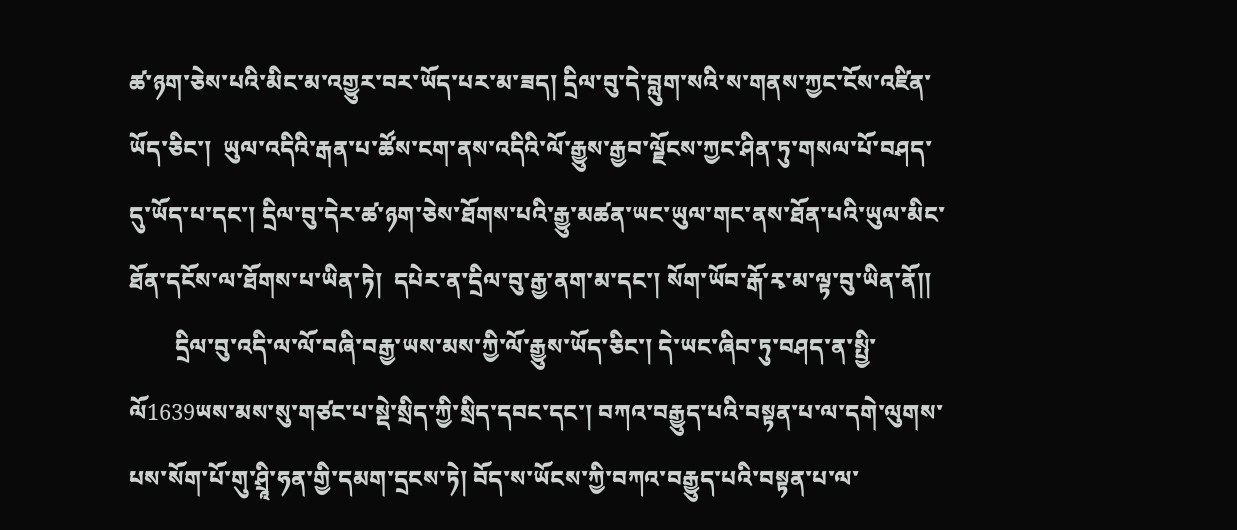ཚ་ཉག་ཅེས་པའི་མིང་མ་འགྱུར་བར་ཡོད་པར་མ་ཟད། དྲིལ་བུ་དེ་བླུག་སའི་ས་གནས་ཀྱང་ངོས་འཛིན་ཡོད་ཅིང་།  ཡུལ་འདིའི་རྒན་པ་ཚོས་ངག་ནས་འདིའི་ལོ་རྒྱུས་རྒྱབ་ལྗོངས་ཀྱང་ཤིན་ཏུ་གསལ་པོ་བཤད་དུ་ཡོད་པ་དང་། དྲིལ་བུ་དེར་ཚ་ཉག་ཅེས་ཐོགས་པའི་རྒྱུ་མཚན་ཡང་ཡུལ་གང་ནས་ཐོན་པའི་ཡུལ་མིང་ཐོན་དངོས་ལ་ཐོགས་པ་ཡིན་ཏེ།  དཔེར་ན་དྲིལ་བུ་རྒྱ་ནག་མ་དང་། སོག་ཡོབ་རྒོ་རྭ་མ་ལྟ་བུ་ཡིན་ནོ།།
        དྲིལ་བུ་འདི་ལ་ལོ་བཞི་བརྒྱ་ཡས་མས་ཀྱི་ལོ་རྒྱུས་ཡོད་ཅིང་། དེ་ཡང་ཞིབ་ཏུ་བཤད་ན་སྤྱི་ལོ1639ཡས་མས་སུ་གཙང་པ་སྡེ་སྲིད་ཀྱི་སྲིད་དབང་དང་། བཀའ་བརྒྱུད་པའི་བསྟན་པ་ལ་དགེ་ལུགས་པས་སོག་པོ་གུ་ཤྲཱི་ཧན་གྱི་དམག་དྲངས་ཏེ། བོད་ས་ཡོངས་ཀྱི་བཀའ་བརྒྱུད་པའི་བསྟན་པ་ལ་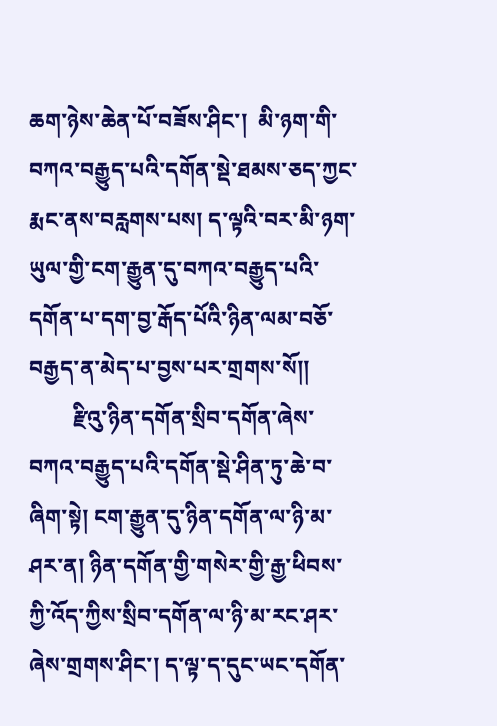ཆག་ཉེས་ཆེན་པོ་བཟོས་ཤིང་།  མི་ཉག་གི་བཀའ་བརྒྱུད་པའི་དགོན་སྡེ་ཐམས་ཅད་ཀྱང་རྨང་ནས་བརླགས་པས། ད་ལྟའི་བར་མི་ཉག་ཡུལ་གྱི་ངག་རྒྱུན་དུ་བཀའ་བརྒྱུད་པའི་དགོན་པ་དག་བྱ་རྒོད་པོའི་ཉིན་ལམ་བཅོ་བརྒྱད་ན་མེད་པ་བྱས་པར་གྲགས་སོ།།
        རྫིའུ་ཉིན་དགོན་སྲིབ་དགོན་ཞེས་བཀའ་བརྒྱུད་པའི་དགོན་སྡེ་ཤིན་ཏུ་ཆེ་བ་ཞིག་སྟེ། ངག་རྒྱུན་དུ་ཉིན་དགོན་ལ་ཉི་མ་ཤར་ན། ཉིན་དགོན་གྱི་གསེར་གྱི་རྒྱ་ཕིབས་ཀྱི་འོད་ཀྱིས་སྲིབ་དགོན་ལ་ཉི་མ་རང་ཤར་ཞེས་གྲགས་ཤིང་། ད་ལྟ་ད་དུང་ཡང་དགོན་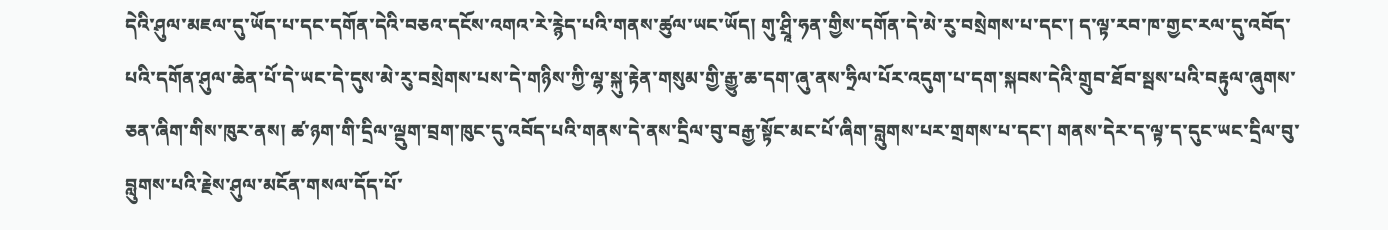དེའི་ཤུལ་མཇལ་དུ་ཡོད་པ་དང་དགོན་དེའི་བཅའ་དངོས་འགའ་རེ་རྙེད་པའི་གནས་ཚུལ་ཡང་ཡོད། གུ་ཤྲཱི་ཧན་གྱིས་དགོན་དེ་མེ་རུ་བསྲེགས་པ་དང་། ད་ལྟ་རབ་ཁ་གྱང་རལ་དུ་འབོད་པའི་དགོན་ཤུལ་ཆེན་པོ་དེ་ཡང་དེ་དུས་མེ་རུ་བསྲེགས་པས་དེ་གཉིས་ཀྱི་ལྷ་སྐུ་རྟེན་གསུམ་གྱི་རྒྱུ་ཆ་དག་ཞུ་ནས་ཧྲིལ་པོར་འདུག་པ་དག་སྐབས་དེའི་གྲུབ་ཐོབ་སྦས་པའི་བརྟུལ་ཞུགས་ཅན་ཞིག་གིས་ཁུར་ནས། ཚ་ཉག་གི་དྲིལ་ལྡུག་བྲག་ཁུང་དུ་འབོད་པའི་གནས་དེ་ནས་དྲིལ་བུ་བརྒྱ་སྟོང་མང་པོ་ཞིག་བླུགས་པར་གྲགས་པ་དང་། གནས་དེར་ད་ལྟ་ད་དུང་ཡང་དྲིལ་བུ་བླུགས་པའི་རྗེས་ཤུལ་མངོན་གསལ་དོད་པོ་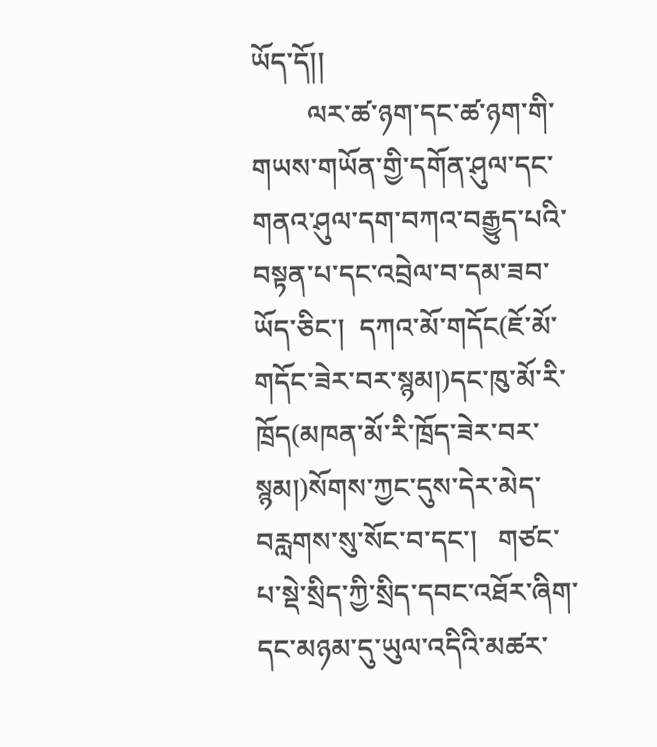ཡོད་དོ།།
        ལར་ཚ་ཉག་དང་ཚ་ཉག་གི་གཡས་གཡོན་གྱི་དགོན་ཤུལ་དང་གནའ་ཤུལ་དག་བཀའ་བརྒྱུད་པའི་བསྟན་པ་དང་འབྲེལ་བ་དམ་ཟབ་ཡོད་ཅིང་།  དཀའ་མོ་གདོང(ཇོ་མོ་གདོང་ཟེར་བར་སྙམ།)དང་ཁུ་མོ་རི་ཁྲོད(མཁན་མོ་རི་ཁྲོད་ཟེར་བར་སྙམ།)སོགས་ཀྱང་དུས་དེར་མེད་བརླགས་སུ་སོང་བ་དང་།   གཙང་པ་སྡེ་སྲིད་ཀྱི་སྲིད་དབང་འཐོར་ཞིག་དང་མཉམ་དུ་ཡུལ་འདིའི་མཚར་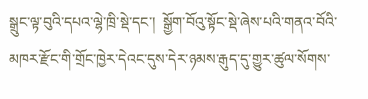སྒྲུང་ལྟ་བུའི་དཔའ་ལྷེ་ཁྲི་སྡེ་དང་།  སྒྱོག་བོའུ་སྟོང་སྡེ་ཞེས་པའི་གནའ་བོའི་མཁར་རྫོང་གི་གྲོང་ཁྱེར་དེའང་དུས་དེར་ཉམས་རྒུད་དུ་གྱུར་ཚུལ་སོགས་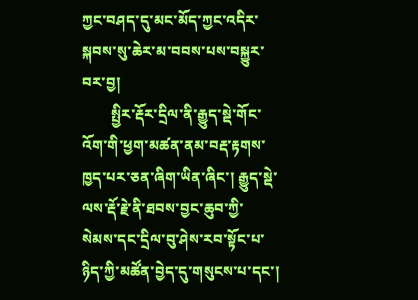ཀྱང་བཤད་དུ་མང་མོད་ཀྱང་འདིར་སྐབས་སུ་ཆེར་མ་བབས་པས་བསྐྱུར་བར་བྱ།
        སྤྱིར་རྡོར་དྲིལ་ནི་རྒྱུད་སྡེ་གོང་འོག་གི་ཕྱག་མཚན་ནམ་བརྡ་རྟགས་ཁྱད་པར་ཅན་ཞིག་ཡིན་ཞིང་། རྒྱུད་སྡེ་ལས་རྡོ་རྗེ་ནི་ཐབས་བྱང་ཆུབ་ཀྱི་སེམས་དང་དྲིལ་བུ་ཤེས་རབ་སྟོང་པ་ཉིད་ཀྱི་མཚོན་བྱེད་དུ་གསུངས་པ་དང་།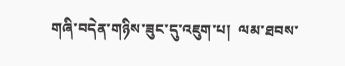གཞི་བདེན་གཉིས་ཟུང་དུ་འཇུག་པ།  ལམ་ཐབས་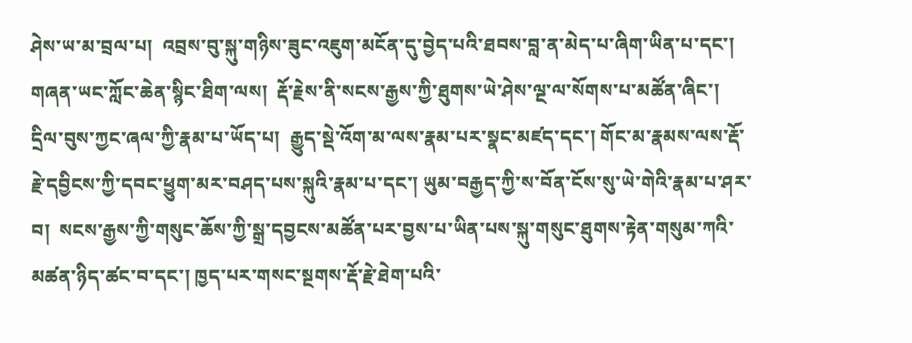ཤེས་ཡ་མ་བྲལ་པ།  འབྲས་བུ་སྐུ་གཉིས་ཟུང་འཇུག་མངོན་དུ་བྱེད་པའི་ཐབས་བླ་ན་མེད་པ་ཞིག་ཡིན་པ་དང་།  གཞན་ཡང་ཀློང་ཆེན་སྙིང་ཐིག་ལས།  རྡོ་རྗེས་ནི་སངས་རྒྱས་ཀྱི་ཐུགས་ཡེ་ཤེས་ལྔ་ལ་སོགས་པ་མཚོན་ཞིང་།  དྲིལ་བུས་ཀྱང་ཞལ་ཀྱི་རྣམ་པ་ཡོད་པ།  རྒྱུད་སྡེ་འོག་མ་ལས་རྣམ་པར་སྣང་མཛད་དང་། གོང་མ་རྣམས་ལས་རྡོ་རྗེ་དབྱིངས་ཀྱི་དབང་ཕྱུག་མར་བཤད་པས་སྐུའི་རྣམ་པ་དང་། ཡུམ་བརྒྱད་ཀྱི་ས་བོན་ངོས་སུ་ཡེ་གེའི་རྣམ་པ་ཤར་བ།  སངས་རྒྱས་ཀྱི་གསུང་ཆོས་ཀྱི་སྒྲ་དབྱངས་མཚོན་པར་བྱས་པ་ཡིན་པས་སྐུ་གསུང་ཐུགས་རྟེན་གསུམ་ཀའི་མཚན་ཉིད་ཚང་བ་དང་། ཁྱད་པར་གསང་སྔགས་རྡོ་རྗེ་ཐེག་པའི་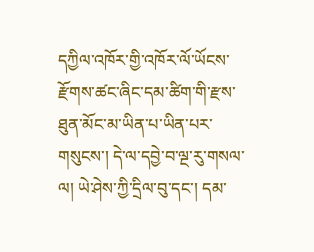དཀྱིལ་འཁོར་གྱི་འཁོར་ལོ་ཡོངས་རྫོགས་ཚང་ཞིང་དམ་ཚིག་གི་རྫས་ཐུན་མོང་མ་ཡིན་པ་ཡིན་པར་གསུངས་། དེ་ལ་དབྱེ་བ་ལྔ་རུ་གསལ་ལ། ཡེ་ཤེས་ཀྱི་དྲིལ་བུ་དང་། དམ་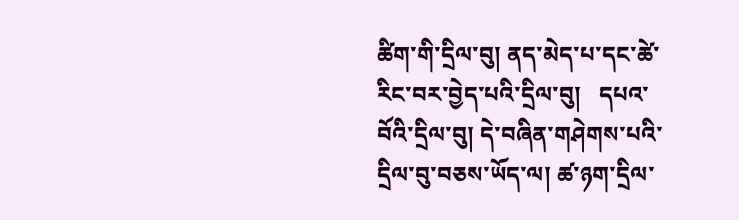ཚིག་གི་དྲིལ་བུ། ནད་མེད་པ་དང་ཚེ་རིང་བར་བྱེད་པའི་དྲིལ་བུ།   དཔའ་བོའི་དྲིལ་བུ། དེ་བཞིན་གཤེགས་པའི་དྲིལ་བུ་བཅས་ཡོད་ལ། ཚ་ཉག་དྲིལ་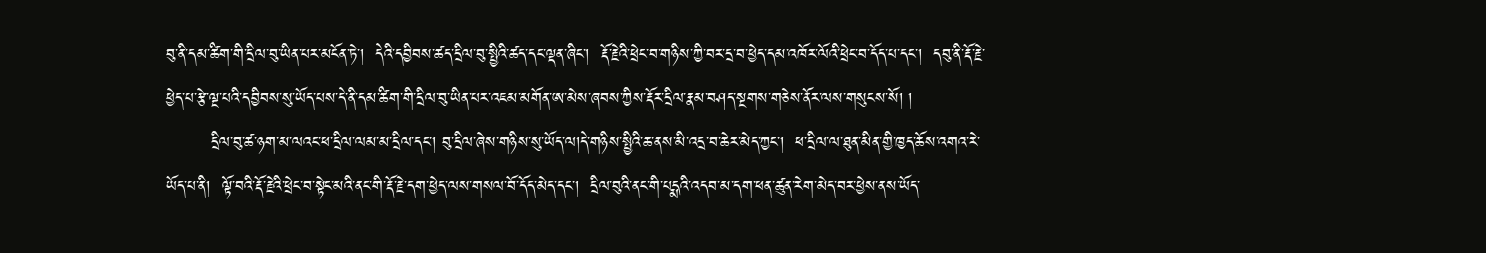བུ་ནི་དམ་ཚིག་གི་དྲིལ་བུ་ཡིན་པར་མངོན་ཏེ་།  དེའི་དབྱིབས་ཚད་དྲིལ་བུ་སྤྱིའི་ཚད་དང་ལྡན་ཞིང་།  རྡོ་རྗེའི་ཕྲེང་བ་གཉིས་ཀྱི་བར་དྲ་བ་ཕྱེད་དམ་འཁོར་ལོའི་ཕྲེང་བ་དོད་པ་དང་།  དབུ་ནི་རྡོ་རྗེ་ཕྱེད་པ་རྩེ་ལྔ་པའི་དབྱིབས་སུ་ཡོད་པས་དེ་ནི་དམ་ཚིག་གི་དྲིལ་བུ་ཡིན་པར་འཇམ་མགོན་ཨ་མེས་ཞབས་ཀྱིས་རྡོར་དྲིལ་རྣམ་བཤད་སྔགས་གཅེས་ནོར་ལས་གསུངས་སོ། །
        དྲིལ་བུ་ཚ་ཉག་མ་ལའང་ཕ་དྲིལ་ལམ་མ་དྲིལ་དང་། བུ་དྲིལ་ཞེས་གཉིས་སུ་ཡོད་ལ།དེ་གཉིས་སྤྱིའི་ཆ་ནས་མི་འདྲ་བ་ཆེར་མེད་ཀྱང་།  ཕ་དྲིལ་ལ་ཐུན་མིན་གྱི་ཁྱད་ཆོས་འགའ་རེ་ཡོད་པ་ནི།  ལྟོ་བའི་རྡོ་རྗེའི་ཕྲེང་བ་སྟེང་མའི་ནང་གི་རྡོ་རྗེ་དག་ཕྱེད་ལས་གསལ་བོ་དོད་མེད་དང་།  དྲིལ་བུའི་ནང་གི་པདྨའི་འདབ་མ་དག་ཕན་ཚུན་རེག་མེད་བར་ཕྱེས་ནས་ཡོད་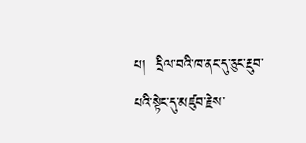པ།  དྲིལ་བའི་ཁ་ནང་དུ་ཅུང་རྔུབ་པའི་སྟེང་དུ་མཛུབ་རྗེས་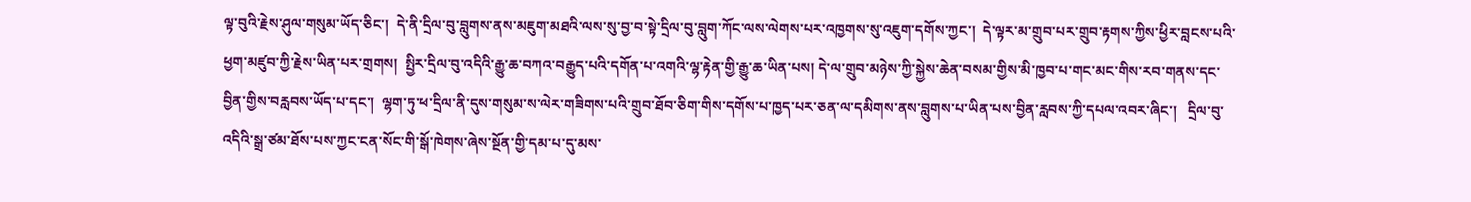ལྟ་བུའི་རྗེས་ཤུལ་གསུམ་ཡོད་ཅིང་།  དེ་ནི་དྲིལ་བུ་བླུགས་ནས་མཇུག་མཐའི་ལས་སུ་བྱ་བ་སྟེ་དྲིལ་བུ་བླུག་ཀོང་ལས་ལེགས་པར་འཁྱགས་སུ་འཇུག་དགོས་ཀྱང་།  དེ་ལྟར་མ་གྲུབ་པར་གྲུབ་རྟགས་ཀྱིས་ཕྱིར་བླངས་པའི་ཕྱག་མཛུབ་ཀྱི་རྗེས་ཡིན་པར་གྲགས།  སྤྱིར་དྲིལ་བུ་འདིའི་རྒྱུ་ཆ་བཀའ་བརྒྱུད་པའི་དགོན་པ་འགའི་ལྷ་རྟེན་གྱི་རྒྱུ་ཆ་ཡིན་པས། དེ་ལ་གྲུབ་མཉེས་ཀྱི་སྐྱེས་ཆེན་བསམ་གྱིས་མི་ཁྱབ་པ་གང་མང་གིས་རབ་གནས་དང་བྱིན་གྱིས་བརླབས་ཡོད་པ་དང་།  ལྷག་ཏུ་ཕ་དྲིལ་ནི་དུས་གསུམ་ས་ལེར་གཟིགས་པའི་གྲུབ་ཐོབ་ཅིག་གིས་དགོས་པ་ཁྱད་པར་ཅན་ལ་དམིགས་ནས་བླུགས་པ་ཡིན་པས་བྱིན་རླབས་ཀྱི་དཔལ་འབར་ཞིང་།   དྲིལ་བུ་འདིའི་སྒྲ་ཙམ་ཐོས་པས་ཀྱང་ངན་སོང་གི་སྒོ་ཁེགས་ཞེས་སྔོན་གྱི་དམ་པ་དུ་མས་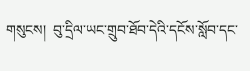གསུངས།  བུ་དྲིལ་ཡང་གྲུབ་ཐོབ་དེའི་དངོས་སློབ་དང་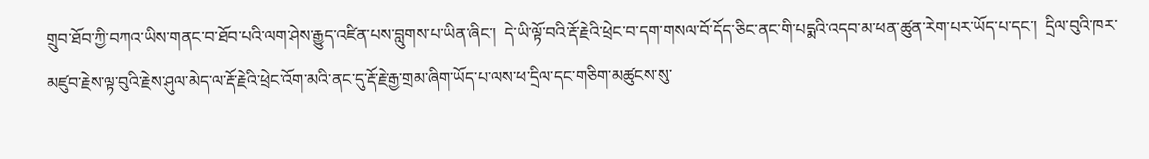གྲུབ་ཐོབ་ཀྱི་བཀའ་ཡིས་གནང་བ་ཐོབ་པའི་ལག་ཤེས་རྒྱུད་འཛིན་པས་བླུགས་པ་ཡིན་ཞིང་།  དེ་ཡི་ལྟོ་བའི་རྡོ་རྗེའི་ཕྲེང་བ་དག་གསལ་བོ་དོད་ཅིང་ནང་གི་པདྨའི་འདབ་མ་ཕན་ཚུན་རེག་པར་ཡོད་པ་དང་།  དྲིལ་བུའི་ཁར་མཛུབ་རྗེས་ལྟ་བུའི་རྗེས་ཤུལ་མེད་ལ་རྡོ་རྗེའི་ཕྲེང་འོག་མའི་ནང་དུ་རྡོ་རྗེ་རྒྱ་གྲམ་ཞིག་ཡོད་པ་ལས་ཕ་དྲིལ་དང་གཅིག་མཚུངས་སུ་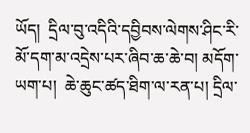ཡོད།  དྲིལ་བུ་འདིའི་དབྱིབས་ལེགས་ཤིང་རི་མོ་དག་མ་འདྲེས་པར་ཞིབ་ཆ་ཆེ་བ། མདོག་ཡག་པ།  ཆེ་ཆུང་ཚད་ཐིག་ལ་རན་པ། དྲིལ་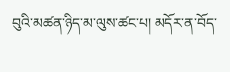བུའི་མཚན་ཉིད་མ་ལུས་ཚང་པ། མདོར་ན་བོད་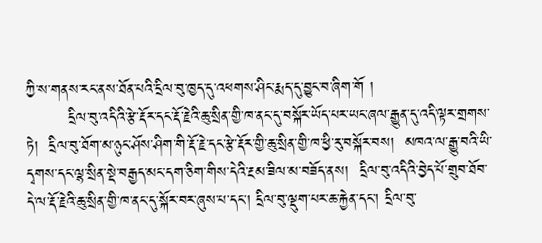ཀྱི་ས་གནས་རང་ནས་ཐོན་པའི་དྲིལ་བུ་ཁྱད་དུ་འཕགས་ཤིང་རྨད་དུ་བྱུང་བ་ཞིག་གོ །
        དྲིལ་བུ་འདིའི་རྩེ་རྡོར་དང་རྡོ་རྗེའི་ཆུ་སྲིན་གྱི་ཁ་ནང་དུ་བསྐོར་ཡོད་པར་ཡང་ཞལ་རྒྱུན་དུ་འདི་ལྟར་གྲགས་ཏེ།  དྲིལ་བུ་ཐོག་མ་ཉུང་ཤོས་ཤིག་གི་རྡོ་རྗེ་དང་རྩེ་རྡོར་གྱི་ཆུ་སྲིན་གྱི་ཁ་ཕྱི་རུ་བསྐོར་བས།  མཁའ་ལ་རྒྱུ་བའི་ཡི་དྭགས་དང་ལྷ་སྲིན་སྡེ་བརྒྱད་མང་དག་ཅིག་གིས་དེའི་རྔམ་ཟིལ་མ་བཟོད་ནས།  དྲིལ་བུ་འདིའི་བྱེད་པོ་གྲུབ་ཐོབ་དེ་ལ་རྡོ་རྗེའི་ཆུ་སྲིན་གྱི་ཁ་ནང་དུ་སྐོར་བར་ཞུས་པ་དང་། དྲིལ་བུ་ལྡུག་པར་ཆ་རྐྱེན་དང་། དྲིལ་བུ་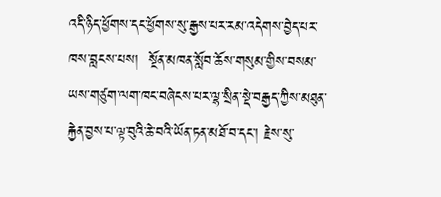འདི་ཉིད་ཕྱོགས་དང་ཕྱོགས་སུ་རྒྱས་པར་རམ་འདེགས་བྱེད་པར་ཁས་བླངས་པས།  སྔོན་མཁན་སློབ་ཆོས་གསུམ་གྱིས་བསམ་ཡས་གཙུག་ལག་ཁང་བཞེངས་པར་ལྷ་སྲིན་སྡེ་བརྒྱད་ཀྱིས་མཐུན་རྐྱེན་བྱས་པ་ལྟ་བུའི་ཆེ་བའི་ཡོན་ཏན་མཐོ་བ་དང་། རྗེས་སུ་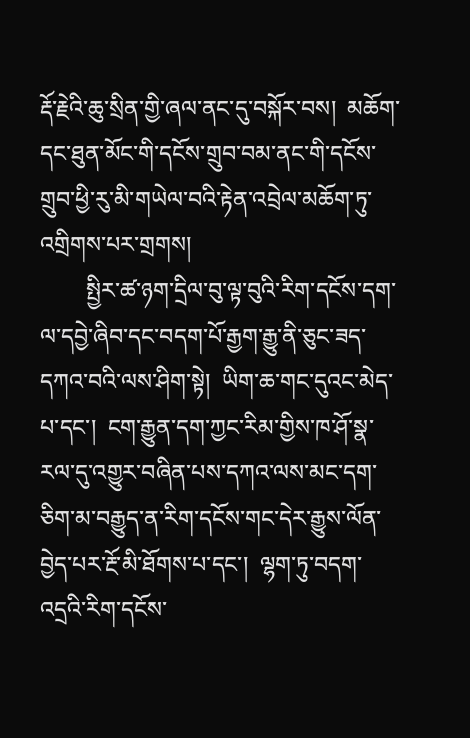རྡོ་རྗེའི་ཆུ་སྲིན་གྱི་ཞལ་ནང་དུ་བསྐོར་བས།  མཆོག་དང་ཐུན་མོང་གི་དངོས་གྲུབ་བམ་ནང་གི་དངོས་གྲུབ་ཕྱི་རུ་མི་གཡེལ་བའི་རྟེན་འབྲེལ་མཆོག་ཏུ་འགྲིགས་པར་གྲགས།
        སྤྱིར་ཚ་ཉག་དྲིལ་བུ་ལྟ་བུའི་རིག་དངོས་དག་ལ་དབྱེ་ཞིབ་དང་བདག་པོ་རྒྱག་རྒྱུ་ནི་ཅུང་ཟད་དཀའ་བའི་ལས་ཤིག་སྟེ།  ཡིག་ཆ་གང་དུའང་མེད་པ་དང་།  ངག་རྒྱུན་དག་ཀྱང་རིམ་གྱིས་ཁ་ཤོ་སྣ་རལ་དུ་འགྱུར་བཞིན་པས་དཀའ་ལས་མང་དག་ཅིག་མ་བརྒྱུད་ན་རིག་དངོས་གང་དེར་རྒྱུས་ལོན་བྱེད་པར་རྔོ་མི་ཐོགས་པ་དང་།  ལྷག་ཏུ་བདག་འདྲའི་རིག་དངོས་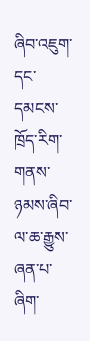ཞིབ་འཇུག་དང་དམངས་ཁྲོད་རིག་གནས་ཉམས་ཞིབ་ལ་ཆ་རྒྱུས་ཞན་པ་ཞིག་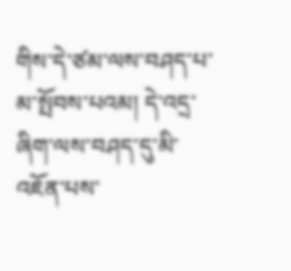གིས་དེ་ཙམ་ལས་བཤད་པ་མ་སྤོབས་པའམ། དེ་འདྲ་ཞིག་ལས་བཤད་དུ་མི་འཇོན་པས་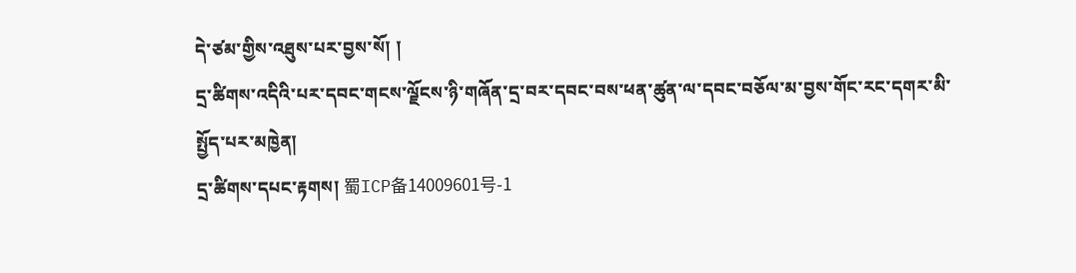དེ་ཙམ་གྱིས་འཐུས་པར་བྱས་སོ། །
དྲ་ཚིགས་འདིའི་པར་དབང་གངས་ལྗོངས་ཉི་གཞོན་དྲ་བར་དབང་བས་ཕན་ཚུན་ལ་དབང་བཅོལ་མ་བྱས་གོང་རང་དགར་མི་སྤྱོད་པར་མཁྱེན།
དྲ་ཚིགས་དཔང་རྟགས། 蜀ICP备14009601号-1